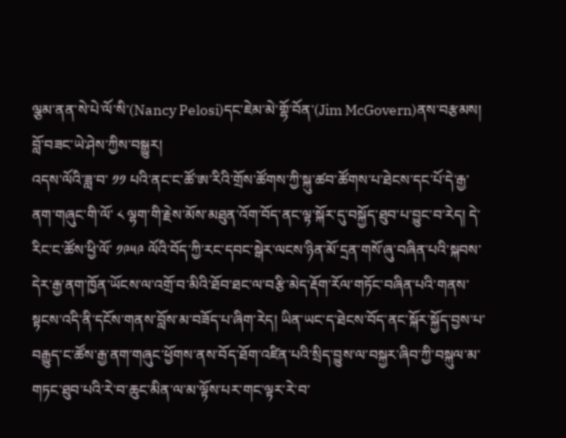ལྕམ་ནན་སེ་པེ་ལོ་སི་(Nancy Pelosi)དང་ཇེམ་མེ་གྷོ་བོན་(Jim McGovern)ནས་བརྩམས།
བློ་བཟང་ཡེ་ཤེས་ཀྱིས་བསྒྱུར།
འདས་ལོའི་ཟླ་བ་ ༡༡ པའི་ནང་ང་ཚོ་ཨ་རིའི་གྲོས་ཚོགས་ཀྱི་སྐུ་ཚབ་ཚོགས་པ་ཐེངས་དང་པོ་དེ་རྒྱ་ནག་གཞུང་གི་ལོ་ ༨ ལྷག་གི་རྗེས་མོས་མཐུན་འོག་བོད་ནང་ལྟ་སྐོར་དུ་བསྐྱོད་ཐུབ་པ་བྱུང་བ་རེད། དེ་རིང་ང་ཚོས་ཕྱི་ལོ་ ༡༩༥༩ ལོའི་བོད་ཀྱི་རང་དབང་སྒེར་ལངས་ཉིན་མོ་དྲན་གསོ་ཞུ་བཞིན་པའི་སྐབས་དེར་རྒྱ་ནག་ཁྱོན་ཡོངས་ལ་འགྲོ་བ་མིའི་ཐོབ་ཐང་ལ་བརྩི་མེད་རྡོག་རོལ་གཏོང་བཞིན་པའི་གནས་སྟངས་འདི་ནི་དངོས་གནས་བློས་མ་བཟོད་པ་ཞིག་རེད། ཡིན་ཡང་ད་ཐེངས་བོད་ནང་སྐོར་སྐྱོད་བྱས་པ་བརྒྱུད་ང་ཚོས་རྒྱ་ནག་གཞུང་ཕྱོགས་ནས་བོད་ཐོག་འཛིན་པའི་སྲིད་བྱུས་ལ་བསྐྱར་ཞིབ་ཀྱི་བསྐུལ་མ་གཏང་ཐུབ་པའི་རེ་བ་ཆུང་མིན་ལ་མ་ལྟོས་པར་གང་ལྟར་རེ་བ་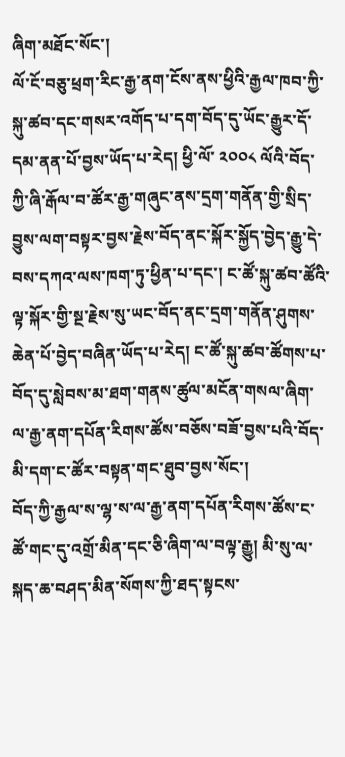ཞིག་མཐོང་སོང་།
ལོ་ངོ་བཅུ་ཕྲག་རིང་རྒྱ་ནག་ངོས་ནས་ཕྱིའི་རྒྱལ་ཁབ་ཀྱི་སྐུ་ཚབ་དང་གསར་འགོད་པ་དག་བོད་དུ་ཡོང་རྒྱུར་དོ་དམ་ནན་པོ་བྱས་ཡོད་པ་རེད། ཕྱི་ལོ་ ༢༠༠༨ ལོའི་བོད་ཀྱི་ཞི་རྒོལ་བ་ཚོར་རྒྱ་གཞུང་ནས་དྲག་གནོན་གྱི་སྲིད་བྱུས་ལག་བསྟར་བྱས་རྗེས་བོད་ནང་སྐོར་སྐྱོད་བྱེད་རྒྱུ་དེ་བས་དཀའ་ལས་ཁག་ཏུ་ཕྱིན་པ་དང་། ང་ཚོ་སྐུ་ཚབ་ཚོའི་ལྟ་སྐོར་གྱི་སྔ་རྗེས་སུ་ཡང་བོད་ནང་དྲག་གནོན་ཤུགས་ཆེན་པོ་བྱེད་བཞིན་ཡོད་པ་རེད། ང་ཚོ་སྐུ་ཚབ་ཚོགས་པ་བོད་དུ་སླེབས་མ་ཐག་གནས་ཚུལ་མངོན་གསལ་ཞིག་ལ་རྒྱ་ནག་དཔོན་རིགས་ཚོས་བཅོས་བཟོ་བྱས་པའི་བོད་མི་དག་ང་ཚོར་བསྟན་གང་ཐུབ་བྱས་སོང་།
བོད་ཀྱི་རྒྱལ་ས་ལྷ་ས་ལ་རྒྱ་ནག་དཔོན་རིགས་ཚོས་ང་ཚོ་གང་དུ་འགྲོ་མིན་དང་ཅི་ཞིག་ལ་བལྟ་རྒྱུ། མི་སུ་ལ་སྐད་ཆ་བཤད་མིན་སོགས་ཀྱི་ཐད་སྟངས་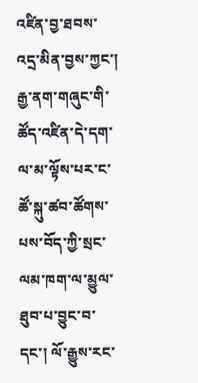འཛིན་བྱ་ཐབས་འདྲ་མིན་བྱས་ཀྱང་། རྒྱ་ནག་གཞུང་གི་ཚོད་འཛིན་དེ་དག་ལ་མ་ལྟོས་པར་ང་ཚོ་སྐུ་ཚབ་ཚོགས་པས་བོད་ཀྱི་སྲང་ལམ་ཁག་ལ་མྱུལ་ཐུབ་པ་བྱུང་བ་དང་། ལོ་རྒྱུས་རང་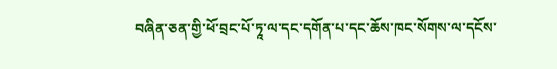བཞིན་ཅན་གྱི་ཕོ་བྲང་པོ་ཏཱ་ལ་དང་དགོན་པ་དང་ཆོས་ཁང་སོགས་ལ་དངོས་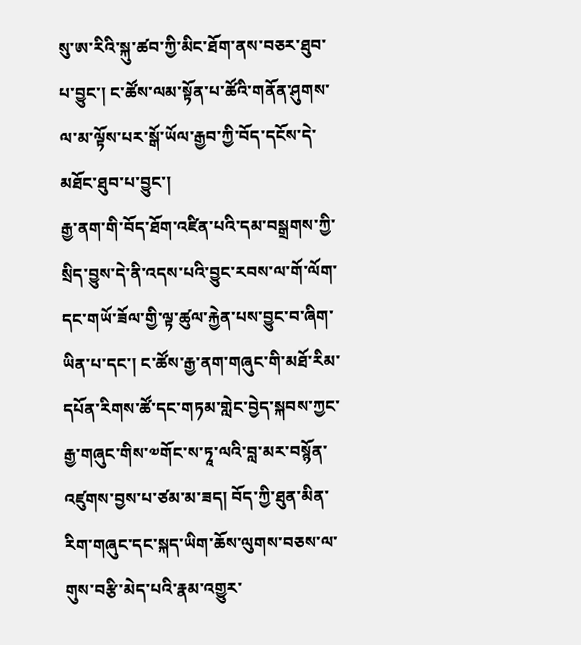སུ་ཨ་རིའི་སྐུ་ཚབ་ཀྱི་མིང་ཐོག་ནས་བཅར་ཐུབ་པ་བྱུང་། ང་ཚོས་ལམ་སྟོན་པ་ཚོའི་གནོན་ཤུགས་ལ་མ་ལྟོས་པར་སྒོ་ཡོལ་རྒྱབ་ཀྱི་བོད་དངོས་དེ་མཐོང་ཐུབ་པ་བྱུང་།
རྒྱ་ནག་གི་བོད་ཐོག་འཛིན་པའི་དམ་བསྒྲགས་ཀྱི་སྲིད་བྱུས་དེ་ནི་འདས་པའི་བྱུང་རབས་ལ་གོ་ལོག་དང་གཡོ་ཟོལ་གྱི་ལྟ་ཚུལ་རྐྱེན་པས་བྱུང་བ་ཞིག་ཡིན་པ་དང་། ང་ཚོས་རྒྱ་ནག་གཞུང་གི་མཐོ་རིམ་དཔོན་རིགས་ཚོ་དང་གཏམ་གླེང་བྱེད་སྐབས་ཀྱང་རྒྱ་གཞུང་གིས་༧གོང་ས་ཏཱ་ལའི་བླ་མར་བསྙོན་འཛུགས་བྱས་པ་ཙམ་མ་ཟད། བོད་ཀྱི་ཐུན་མིན་རིག་གཞུང་དང་སྐད་ཡིག་ཆོས་ལུགས་བཅས་ལ་གུས་བརྩི་མེད་པའི་རྣམ་འགྱུར་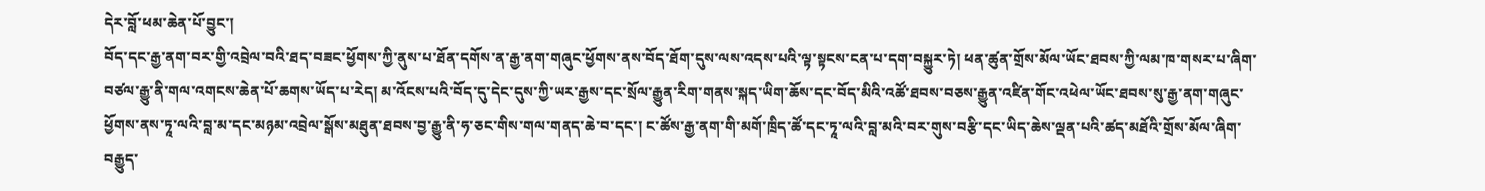དེར་བློ་ཕམ་ཆེན་པོ་བྱུང་།
བོད་དང་རྒྱ་ནག་བར་གྱི་འབྲེལ་བའི་ཐད་བཟང་ཕྱོགས་ཀྱི་ནུས་པ་ཐོན་དགོས་ན་རྒྱ་ནག་གཞུང་ཕྱོགས་ནས་བོད་ཐོག་དུས་ལས་འདས་པའི་ལྟ་སྟངས་ངན་པ་དག་བསྐྱུར་ཏེ། ཕན་ཚུན་གྲོས་མོལ་ཡོང་ཐབས་ཀྱི་ལམ་ཁ་གསར་པ་ཞིག་བཙལ་རྒྱུ་ནི་གལ་འགངས་ཆེན་པོ་ཆགས་ཡོད་པ་རེད། མ་འོངས་པའི་བོད་དུ་དེང་དུས་ཀྱི་ཡར་རྒྱས་དང་སྲོལ་རྒྱུན་རིག་གནས་སྐད་ཡིག་ཆོས་དང་བོད་མིའི་འཚོ་ཐབས་བཅས་རྒྱུན་འཛིན་གོང་འཕེལ་ཡོང་ཐབས་སུ་རྒྱ་ནག་གཞུང་ཕྱོགས་ནས་ཏཱ་ལའི་བླ་མ་དང་མཉམ་འབྲེལ་སྒོས་མཐུན་ཐབས་བྱ་རྒྱུ་ནི་ཧ་ཅང་གིས་གལ་གནད་ཆེ་བ་དང་། ང་ཚོས་རྒྱ་ནག་གི་མགོ་ཁྲིད་ཚོ་དང་ཏཱ་ལའི་བླ་མའི་བར་གུས་བརྩི་དང་ཡིད་ཆེས་ལྡན་པའི་ཚད་མཐོའི་གྲོས་མོལ་ཞིག་བརྒྱུད་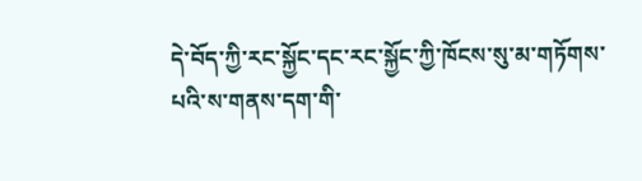དེ་བོད་ཀྱི་རང་སྐྱོང་དང་རང་སྐྱོང་ཀྱི་ཁོངས་སུ་མ་གཏོགས་པའི་ས་གནས་དག་གི་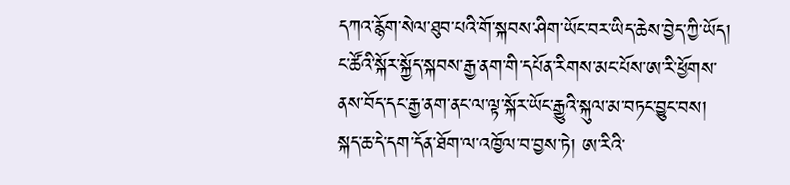དཀའ་རྙོག་སེལ་ཐུབ་པའི་གོ་སྐབས་ཤིག་ཡོང་བར་ཡིད་ཆེས་བྱེད་ཀྱི་ཡོད།
ང་ཚོའི་སྐོར་སྐྱོད་སྐབས་རྒྱ་ནག་གི་དཔོན་རིགས་མང་པོས་ཨ་རི་ཕྱོགས་ནས་བོད་དང་རྒྱ་ནག་ནང་ལ་ལྟ་སྐོར་ཡོང་རྒྱུའི་སྐུལ་མ་བཏང་བྱུང་བས། སྐད་ཆ་དེ་དག་དོན་ཐོག་ལ་འཁྱོལ་བ་བྱས་ཏེ། ཨ་རིའི་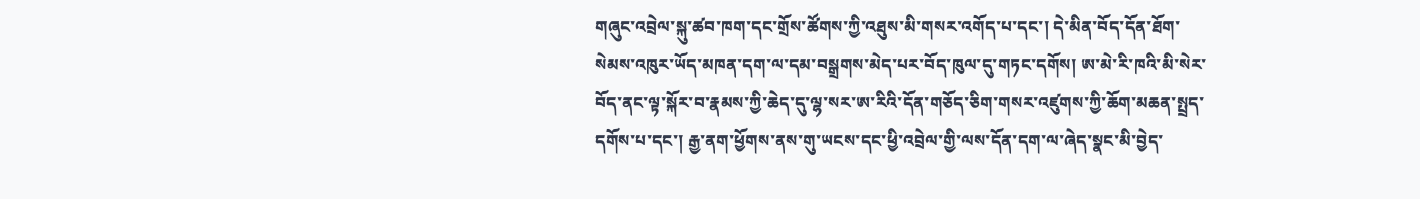གཞུང་འབྲེལ་སྐུ་ཚབ་ཁག་དང་གྲོས་ཚོགས་ཀྱི་འཐུས་མི་གསར་འགོད་པ་དང་། དེ་མིན་བོད་དོན་ཐོག་སེམས་འཁུར་ཡོད་མཁན་དག་ལ་དམ་བསྒྲགས་མེད་པར་བོད་ཁུལ་དུ་གཏང་དགོས། ཨ་མེ་རི་ཁའི་མི་སེར་བོད་ནང་ལྟ་སྐོར་བ་རྣམས་ཀྱི་ཆེད་དུ་ལྷ་སར་ཨ་རིའི་དོན་གཅོད་ཅིག་གསར་འཛུགས་ཀྱི་ཆོག་མཆན་སྤྲད་དགོས་པ་དང་། རྒྱ་ནག་ཕྱོགས་ནས་གུ་ཡངས་དང་ཕྱི་འབྲེལ་གྱི་ལས་དོན་དག་ལ་ཞེད་སྣང་མི་བྱེད་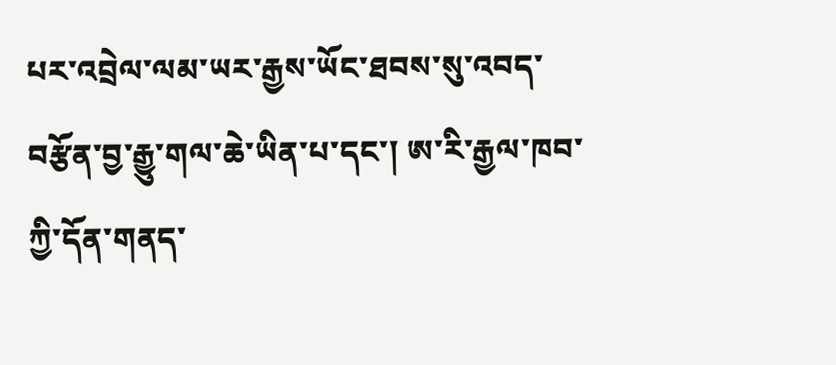པར་འབྲེལ་ལམ་ཡར་རྒྱས་ཡོང་ཐབས་སུ་འབད་བརྩོན་བྱ་རྒྱུ་གལ་ཆེ་ཡིན་པ་དང་། ཨ་རི་རྒྱལ་ཁབ་ཀྱི་དོན་གནད་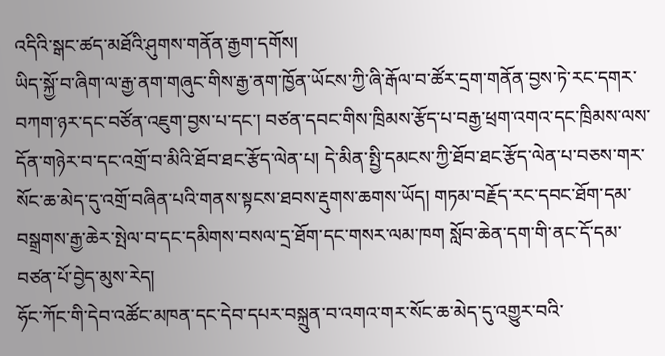འདིའི་སྒང་ཚད་མཐོའི་ཤུགས་གནོན་རྒྱག་དགོས།
ཡིད་སྐྱོ་བ་ཞིག་ལ་རྒྱ་ནག་གཞུང་གིས་རྒྱ་ནག་ཁྱོན་ཡོངས་ཀྱི་ཞི་རྒོལ་བ་ཚོར་དྲག་གནོན་བྱས་ཏེ་རང་དགར་བཀག་ཉར་དང་བཙོན་འཇུག་བྱས་པ་དང་། བཙན་དབང་གིས་ཁྲིམས་རྩོད་པ་བརྒྱ་ཕྲག་འགའ་དང་ཁྲིམས་ལས་དོན་གཉེར་བ་དང་འགྲོ་བ་མིའི་ཐོབ་ཐང་རྩོད་ལེན་པ། དེ་མིན་སྤྱི་དམངས་ཀྱི་ཐོབ་ཐང་རྩོད་ལེན་པ་བཅས་གར་སོང་ཆ་མེད་དུ་འགྲོ་བཞིན་པའི་གནས་སྟངས་ཐབས་རྡུགས་ཆགས་ཡོད། གཏམ་བརྗོད་རང་དབང་ཐོག་དམ་བསྒྲགས་རྒྱ་ཆེར་སྤེལ་བ་དང་དམིགས་བསལ་དྲ་ཐོག་དང་གསར་ལམ་ཁག སློབ་ཆེན་དག་གི་ནང་དོ་དམ་བཙན་པོ་བྱེད་མུས་རེད།
ཧོང་ཀོང་གི་དེབ་འཚོང་མཁན་དང་དེབ་དཔར་བསྐྲུན་བ་འགའ་གར་སོང་ཆ་མེད་དུ་འགྱུར་བའི་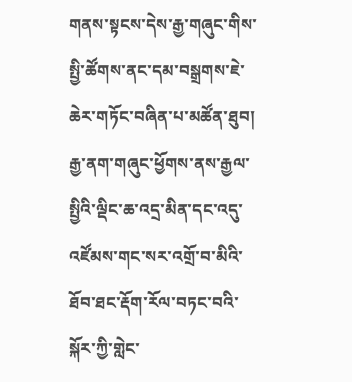གནས་སྟངས་དེས་རྒྱ་གཞུང་གིས་སྤྱི་ཚོགས་ནང་དམ་བསྒྲགས་ཇེ་ཆེར་གཏོང་བཞིན་པ་མཚོན་ཐུབ། རྒྱ་ནག་གཞུང་ཕྱོགས་ནས་རྒྱལ་སྤྱིའི་ལྡིང་ཆ་འདྲ་མིན་དང་འདུ་འཛོམས་གང་སར་འགྲོ་བ་མིའི་ཐོབ་ཐང་རྡོག་རོལ་བཏང་བའི་སྐོར་ཀྱི་གླེང་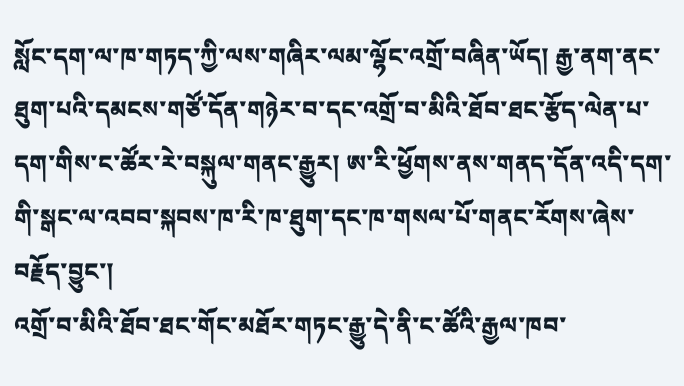སློང་དག་ལ་ཁ་གཏད་ཀྱི་ལས་གཞིར་ལམ་ལྷོང་འགྲོ་བཞིན་ཡོད། རྒྱ་ནག་ནང་ཐུག་པའི་དམངས་གཙོ་དོན་གཉེར་བ་དང་འགྲོ་བ་མིའི་ཐོབ་ཐང་རྩོད་ལེན་པ་དག་གིས་ང་ཚོར་རེ་བསྐུལ་གནང་རྒྱུར། ཨ་རི་ཕྱོགས་ནས་གནད་དོན་འདི་དག་གི་སྒང་ལ་འབབ་སྐབས་ཁ་རི་ཁ་ཐུག་དང་ཁ་གསལ་པོ་གནང་རོགས་ཞེས་བརྗོད་བྱུང་།
འགྲོ་བ་མིའི་ཐོབ་ཐང་གོང་མཐོར་གཏང་རྒྱུ་དེ་ནི་ང་ཚོའི་རྒྱལ་ཁབ་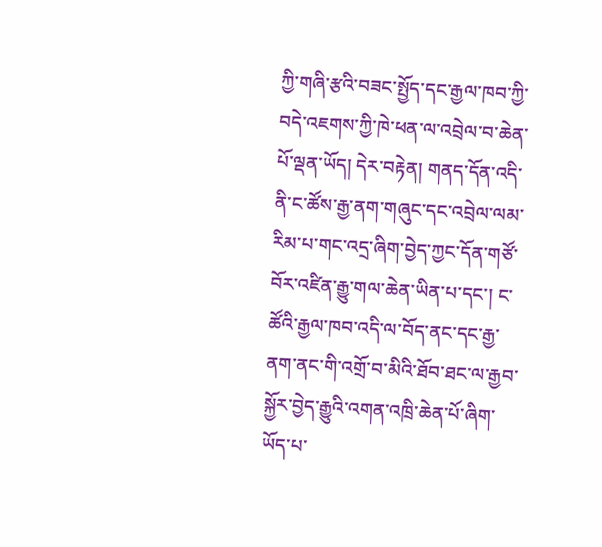ཀྱི་གཞི་རྩའི་བཟང་སྤྱོད་དང་རྒྱལ་ཁབ་ཀྱི་བདེ་འཇགས་ཀྱི་ཁེ་ཕན་ལ་འབྲེལ་བ་ཆེན་པོ་ལྡན་ཡོད། དེར་བརྟེན། གནད་དོན་འདི་ནི་ང་ཚོས་རྒྱ་ནག་གཞུང་དང་འབྲེལ་ལམ་རིམ་པ་གང་འདྲ་ཞིག་བྱེད་ཀྱང་དོན་གཙོ་བོར་འཛིན་རྒྱུ་གལ་ཆེན་ཡིན་པ་དང་། ང་ཚོའི་རྒྱལ་ཁབ་འདི་ལ་བོད་ནང་དང་རྒྱ་ནག་ནང་གི་འགྲོ་བ་མིའི་ཐོབ་ཐང་ལ་རྒྱབ་སྐྱོར་བྱེད་རྒྱུའི་འགན་འཁྲི་ཆེན་པོ་ཞིག་ཡོད་པ་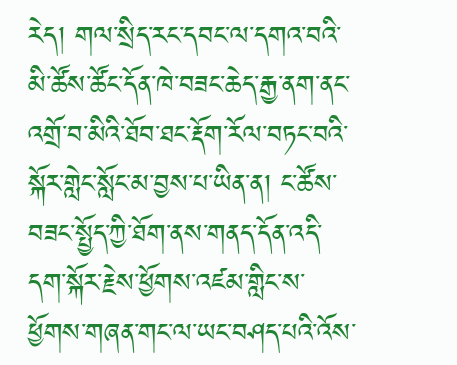རེད། གལ་སྲིད་རང་དབང་ལ་དགའ་བའི་མི་ཚོས་ཚོང་དོན་ཁེ་བཟང་ཆེད་རྒྱ་ནག་ནང་འགྲོ་བ་མིའི་ཐོབ་ཐང་རྡོག་རོལ་བཏང་བའི་སྐོར་གླེང་སློང་མ་བྱས་པ་ཡིན་ན། ང་ཚོས་བཟང་སྤྱོད་ཀྱི་ཐོག་ནས་གནད་དོན་འདི་དག་སྐོར་རྗེས་ཕྱོགས་འཛམ་གླིང་ས་ཕྱོགས་གཞན་གང་ལ་ཡང་བཤད་པའི་འོས་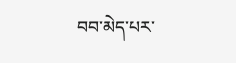བབ་མེད་པར་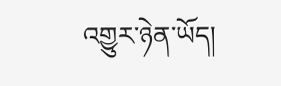འགྱུར་ཉེན་ཡོད།